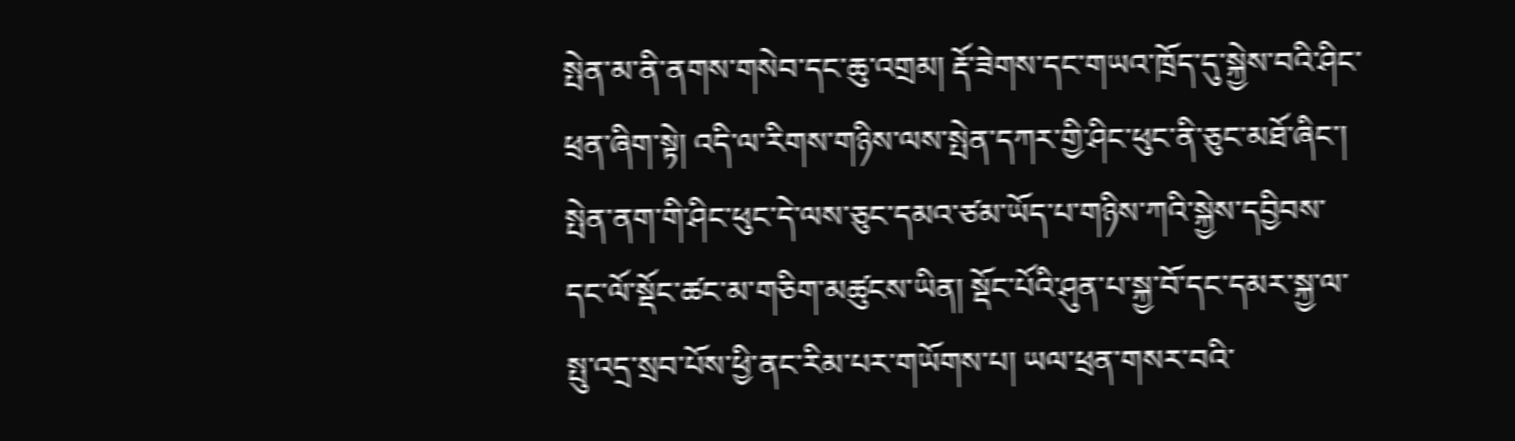སྤེན་མ་ནི་ནགས་གསེབ་དང་ཆུ་འགྲམ། རྡོ་ཟེགས་དང་གཡའ་ཁྲོད་དུ་སྐྱེས་བའི་ཤིང་ཕྲན་ཞིག་སྟེ། འདི་ལ་རིགས་གཉིས་ལས་སྤེན་དཀར་གྱི་ཤིང་ཕུང་ནི་ཅུང་མཐོ་ཞིང་། སྤེན་ནག་གི་ཤིང་ཕུང་དེ་ལས་ཅུང་དམའ་ཙམ་ཡོད་པ་གཉིས་ཀའི་སྐྱེས་དབྱིབས་དང་ལོ་སྡོང་ཚང་མ་གཅིག་མཚུངས་ཡིན། སྡོང་པོའི་ཤུན་པ་སྐྱ་བོ་དང་དམར་སྐྱ་ལ་སྤུ་འདྲ་སྲབ་པོས་ཕྱི་ནང་རིམ་པར་གཡོགས་པ། ཡལ་ཕྲན་གསར་བའི་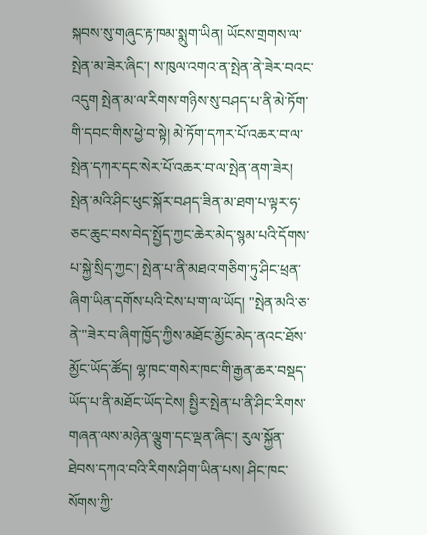སྐབས་སུ་གཞུང་རྟ་ཁམ་སྨུག་ཡིན། ཡོངས་གྲགས་ལ་སྤེན་མ་ཟེར་ཞིང་། ས་ཁུལ་འགའ་ན་སྤེན་ནེ་ཟེར་བའང་འདུག སྤེན་མ་ལ་རིགས་གཉིས་སུ་བཤད་པ་ནི་མེ་ཏོག་གི་དབང་གིས་ཕྱེ་བ་སྟེ། མེ་ཏོག་དཀར་པོ་འཆར་བ་ལ་སྤེན་དཀར་དང་སེར་པོ་འཆར་བ་ལ་སྤེན་ནག་ཟེར། སྤེན་མའི་ཤིང་ཕུང་སྐོར་བཤད་ཟིན་མ་ཐག་པ་ལྟར་ཧ་ཅང་ཆུང་བས་བེད་སྤྱོད་ཀྱང་ཆེར་མེད་སྙམ་པའི་དོགས་པ་སྐྱེ་སྲིད་ཀྱང་། སྤེན་པ་ནི་མཐའ་གཅིག་ཏུ་ཤིང་ཕྲན་ཞིག་ཡིན་དགོས་པའི་ངེས་པ་ག་ལ་ཡོད། "སྤེན་མའི་ཅ་ནེ་"ཟེར་བ་ཞིག་ཁྱོད་ཀྱིས་མཐོང་མྱོང་མེད་ནའང་ཐོས་མྱོང་ཡོད་ཚོད། ལྷ་ཁང་གསེར་ཁང་གི་རྒྱན་ཆར་བསྡད་ཡོད་པ་ནི་མཐོང་ཡོད་ངེས། སྤྱིར་སྤེན་པ་ནི་ཤིང་རིགས་གཞན་ལས་མཉེན་ལྕུག་དང་ལྡན་ཞིང་། རུལ་སྐྱོན་ཐེབས་དཀའ་བའི་རིགས་ཤིག་ཡིན་པས། ཤིང་ཁང་སོགས་ཀྱི་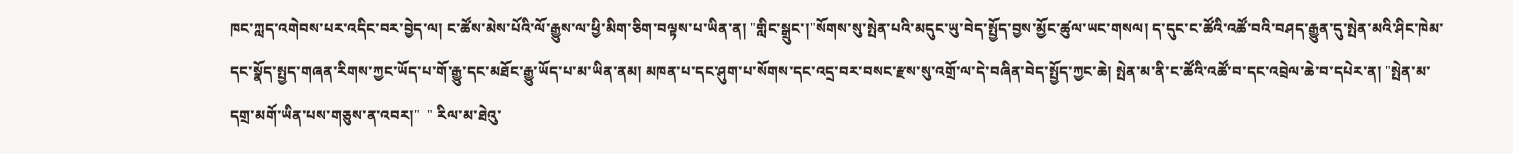ཁང་ཀླད་འགེབས་པར་འདིང་བར་བྱེད་ལ། ང་ཚོས་མེས་པོའི་ལོ་རྒྱུས་ལ་ཕྱི་མིག་ཅིག་བལྟས་པ་ཡིན་ན། "གླིང་སྒྲུང་།"སོགས་སུ་སྤེན་པའི་མདུང་ཡུ་བེད་སྤྱོད་བྱས་མྱོང་ཚུལ་ཡང་གསལ། ད་དུང་ང་ཚོའི་འཚོ་བའི་བཤད་རྒྱུན་དུ་སྤེན་མའི་ཤིང་ཁེམ་དང་སྣོད་སྤྱད་གཞན་རིགས་ཀྱང་ཡོད་པ་གོ་རྒྱུ་དང་མཐོང་རྒྱུ་ཡོད་པ་མ་ཡིན་ནམ། མཁན་པ་དང་ཤུག་པ་སོགས་དང་འདྲ་བར་བསང་རྫས་སུ་འགྲོ་ལ་དེ་བཞིན་བེད་སྤྱོད་ཀྱང་ཆེ། སྤེན་མ་ནི་ང་ཚོའི་འཚོ་བ་དང་འབྲེལ་ཆེ་བ་དཔེར་ན། "སྤེན་མ་དགྲ་མགོ་ཡིན་པས་གཅུས་ན་འབར།"  " རིལ་མ་ཐེའུ་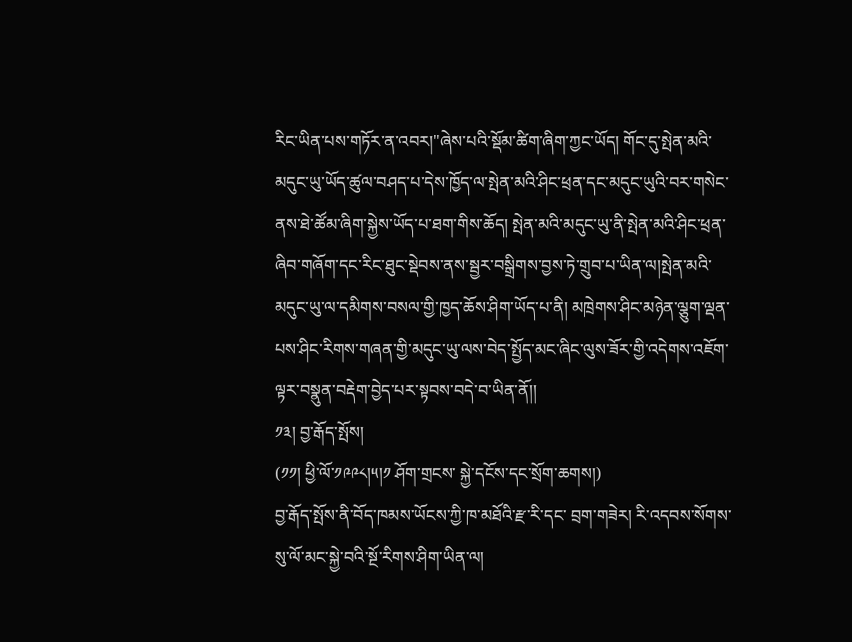རིང་ཡིན་པས་གཏོར་ན་འབར།"ཞེས་པའི་སྡོམ་ཚིག་ཞིག་ཀྱང་ཡོད། གོང་དུ་སྤེན་མའི་མདུང་ཡུ་ཡོད་ཚུལ་བཤད་པ་དེས་ཁྱོད་ལ་སྤེན་མའི་ཤིང་ཕྲན་དང་མདུང་ཡུའི་བར་གསེང་ནས་ཐེ་ཚོམ་ཞིག་སྐྱེས་ཡོད་པ་ཐག་གིས་ཆོད། སྤེན་མའི་མདུང་ཡུ་ནི་སྤེན་མའི་ཤིང་ཕྲན་ཞིབ་གཞོག་དང་རིང་ཐུང་སྡེབས་ནས་སྦྱར་བསྒྲིགས་བྱས་ཏེ་གྲུབ་པ་ཡིན་ལ།སྤེན་མའི་མདུང་ཡུ་ལ་དམིགས་བསལ་གྱི་ཁྱད་ཆོས་ཤིག་ཡོད་པ་ནི། མཁྲེགས་ཤིང་མཉེན་ལྕུག་ལྡན་པས་ཤིང་རིགས་གཞན་གྱི་མདུང་ཡུ་ལས་བེད་སྤྱོད་མང་ཞིང་ལུས་ཟོར་གྱི་འདེགས་འཇོག་ལྟར་བསྣུན་བརྡེག་བྱེད་པར་སྟབས་བདེ་བ་ཡིན་ནོ།།
༡༣། བྱ་རྒོད་སྤོས།
(༡༡། ཕྱི་ལོ་༡༩༩༨།༥།༡ ཤོག་གྲངས་ སྐྱེ་དངོས་དང་སྲོག་ཆགས།)
བྱ་རྒོད་སྤོས་ནི་བོད་ཁམས་ཡོངས་ཀྱི་ཁ་མཐོའི་རྫ་རི་དང་ བྲག་གཟེར། རི་འདབས་སོགས་སུ་ལོ་མང་སྐྱེ་བའི་སྔོ་རིགས་ཤིག་ཡིན་ལ།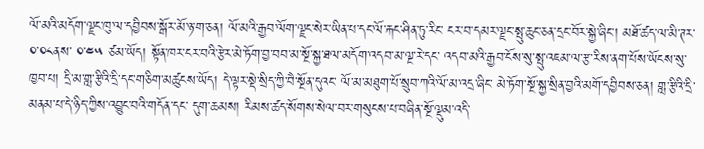ལོ་མའི་མདོག་ལྗང་ཁུ་ལ་དབྱིབས་སྒོར་མོ་ཉ་ག་ཅན། ལོ་མའི་རྒྱབ་ལོག་ལྗང་སེར་ཡིན་པ་དང་ལོ་རྐང་ཤིན་ཏུ་རིང་ ངར་བ་དམར་ལྗང་སྤུ་ཆུང་ཅན་དྲང་བོར་སྐྱེ་ཞིང་། མཐོ་ཚད་ལ་མི་ཊར་ ༠་༠༨ནས་ ༠་༤༥ ཙམ་ཡོད། སྟོན་ཁར་ངར་བའི་རྩེར་མེ་ཏོག་བྱ་བབ་མ་སྔོ་སྐྱ་ཐལ་མདོག་འདབ་མ་ལྔ་རེ་དང་ འདབ་མའི་རྒྱབ་ངོས་སུ་སྤུ་འཇམ་ལ་རྩ་རིས་ནག་པོས་ཡོངས་སུ་ཁྱབ་པ། དྲི་མ་གླ་རྩིའི་དྲི་དང་གཅིག་མཚུངས་ཡོད། དེ་ལྟར་སྡེ་སྲིད་ཀྱི་བཻ་སྔོན་དུའང་ ལོ་མ་མཐུག་པོ་སྲུབ་ཀའི་ལོ་མ་འདྲ་ཞིང་ མེ་ཏོག་སྔོ་སྐྱ་སྲིན་བྱའི་མགོ་དབྱིབས་ཅན། གླ་རྩིའི་དྲི་མནམ་པ་དེ་ཉིད་ཀྱིས་འབྱུང་བའི་གདོན་དང་ དུག་ཆམས། རིམས་ཚད་སོགས་སེལ་བར་གསུངས་པ་བཞིན་སྔོ་ལྡུམ་འདི་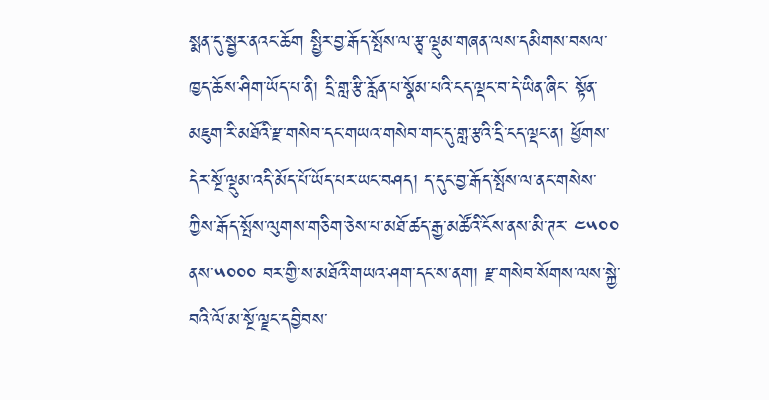སྨན་དུ་སྦྱར་ནའང་ཆོག སྤྱིར་བྱ་རྒོད་སྤོས་ལ་རྩྭ་ལྡུམ་གཞན་ལས་དམིགས་བསལ་ཁྱད་ཆོས་ཤིག་ཡོད་པ་ནི། དྲི་གླ་རྩི་རློན་པ་སྣོམ་པའི་ངད་ལྡང་བ་དེ་ཡིན་ཞིང་ སྟོན་མཇུག་རི་མཐོའི་རྫ་གསེབ་དང་གཡའ་གསེབ་གང་དུ་གླ་རྩའི་དྲི་ངད་ལྡང་ན། ཕྱོགས་དེར་སྔོ་ལྡུམ་འདི་མོད་པོ་ཡོད་པར་ཡང་བཤད། ད་དུང་བྱ་རྒོད་སྤོས་ལ་ནང་གསེས་ཀྱིས་རྒོད་སྤོས་ལུགས་གཅིག་ཅེས་པ་མཐོ་ཚད་རྒྱ་མཚོའི་ངོས་ནས་མི་ཊར་ ༤༥༠༠ ནས་༥༠༠༠ བར་གྱི་ས་མཐོའི་གཡའ་ཤག་དང་ས་ནག། རྫ་གསེབ་སོགས་ལས་སྐྱེ་བའི་ལོ་མ་སྔོ་ལྗང་དབྱིབས་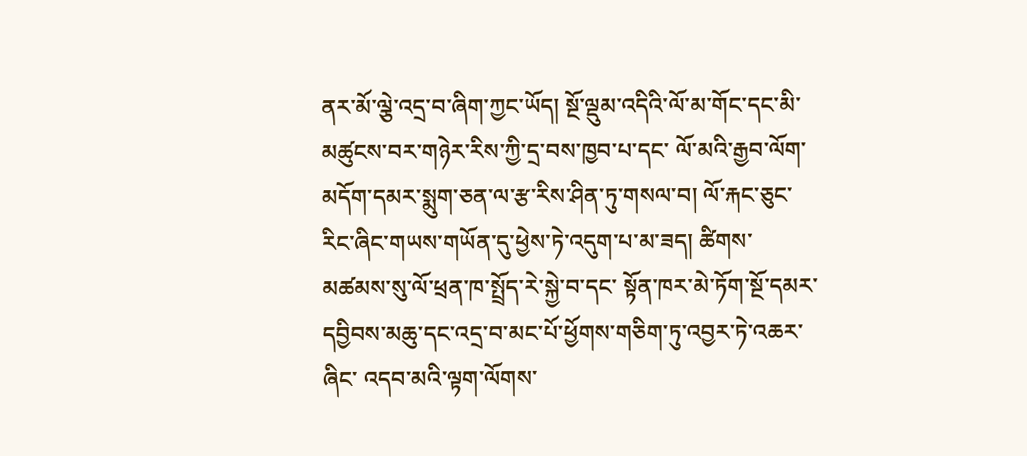ནར་མོ་ལྕེ་འདྲ་བ་ཞིག་ཀྱང་ཡོད། སྔོ་ལྡུམ་འདིའི་ལོ་མ་གོང་དང་མི་མཚུངས་བར་གཉེར་རིས་ཀྱི་དྲ་བས་ཁྱབ་པ་དང་ ལོ་མའི་རྒྱབ་ལོག་མདོག་དམར་སྨུག་ཅན་ལ་རྩ་རིས་ཤིན་ཏུ་གསལ་བ། ལོ་རྐང་ཅུང་རིང་ཞིང་གཡས་གཡོན་དུ་ཕྱེས་ཏེ་འདུག་པ་མ་ཟད། ཚིགས་མཚམས་སུ་ལོ་ཕྲན་ཁ་སྤྲོད་རེ་སྐྱེ་བ་དང་ སྟོན་ཁར་མེ་ཏོག་སྔོ་དམར་དབྱིབས་མཆུ་དང་འདྲ་བ་མང་པོ་ཕྱོགས་གཅིག་ཏུ་འབྱར་ཏེ་འཆར་ཞིང་ འདབ་མའི་ལྟག་ལོགས་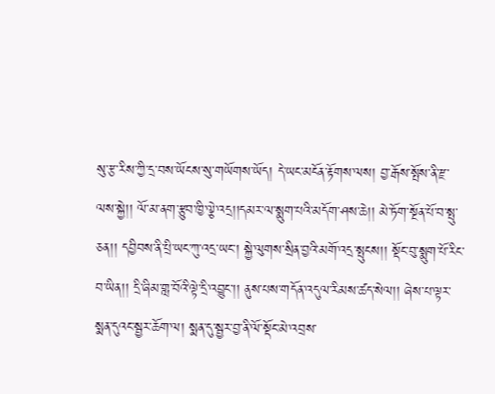སུ་རྩ་རིས་ཀྱི་དྲ་བས་ཡོངས་སུ་གཡོགས་ཡོད། དེ་ཡང་མངོན་རྟོགས་ལས། བྱ་རྒོས་སྤོས་ནི་རྫ་ལས་སྐྱེ།། ལོ་མ་ནག་རྩུབ་ཁྱི་ལྕེ་འདྲ།།དམར་ལ་སྨུག་པའི་མདོག་ཤས་ཆེ།། མེ་ཏོག་སྔོན་པོ་བ་སྤུ་ཅན།། དབྱིབས་ནི་པྲི་ཡང་ཀུ་འདྲ་ཡང་། སྐྱེ་ལུགས་སྲིན་བྱའི་མགོ་འདྲ་སྤུངས།། སྡོང་བུ་སྨུག་པོ་རིང་བ་ཡིན།། དྲི་ཞིམ་གླ་བོའི་ལྟེ་དྲི་འབྱུང་།། ནུས་པས་གདོན་འདུལ་རིམས་ཚད་སེལ།། ཞེས་པ་ལྟར་སྨན་དུའང་སྦྱར་ཆོག་ལ། སྨན་དུ་སྦྱར་བྱ་ནི་ལོ་སྡོང་མེ་འབྲས་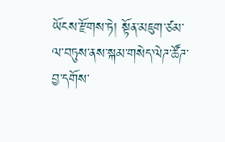ཡོངས་རྫོགས་ཏེ། སྟོན་མཇུག་ཙམ་ལ་བཏུས་ནས་སྐམ་གསེད་ལེཌ་ཚོཌ་བྱ་དགོས་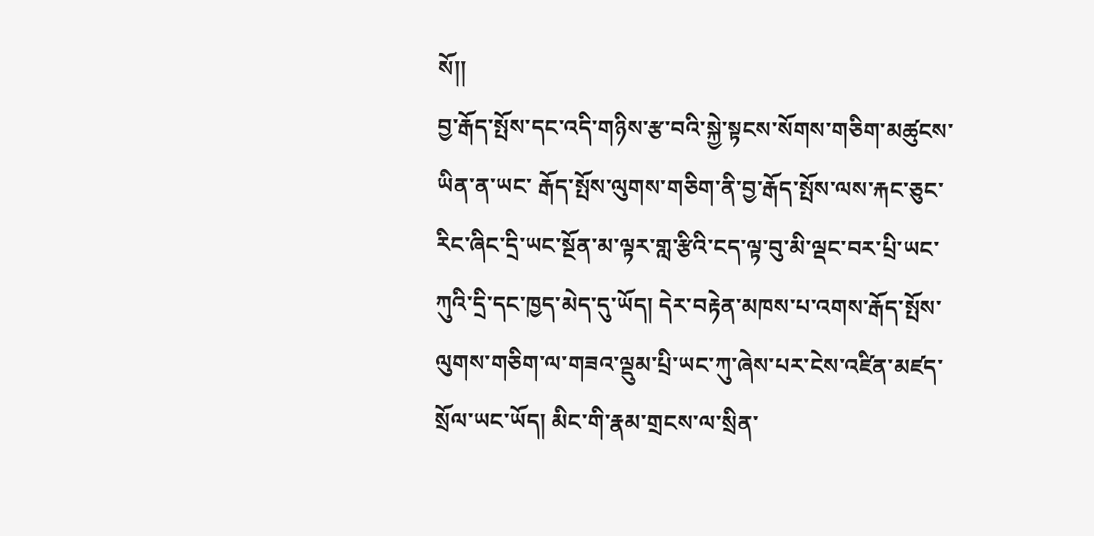སོ།།
བྱ་རྒོད་སྤོས་དང་འདི་གཉིས་རྩ་བའི་སྐྱེ་སྟངས་སོགས་གཅིག་མཚུངས་ཡིན་ན་ཡང་ རྒོད་སྤོས་ལུགས་གཅིག་ནི་བྱ་རྒོད་སྤོས་ལས་རྐང་ཅུང་རིང་ཞིང་དྲི་ཡང་སྔོན་མ་ལྟར་གླ་རྩིའི་ངད་ལྟ་བུ་མི་ལྡང་བར་པྲི་ཡང་ཀུའི་དྲི་དང་ཁྱད་མེད་དུ་ཡོད། དེར་བརྟེན་མཁས་པ་འགས་རྒོད་སྤོས་ལུགས་གཅིག་ལ་གཟའ་ལྡུམ་པྲི་ཡང་ཀུ་ཞེས་པར་ངེས་འཛིན་མཛད་སྲོལ་ཡང་ཡོད། མིང་གི་རྣམ་གྲངས་ལ་སྲིན་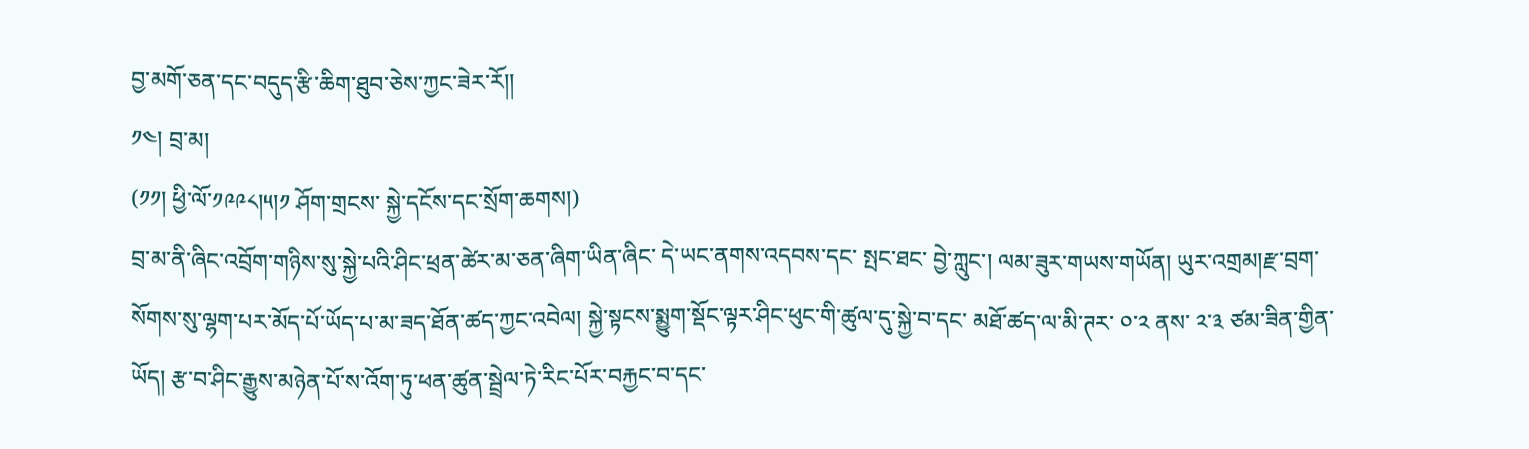བྱ་མགོ་ཅན་དང་བདུད་རྩི་ཆིག་ཐུབ་ཅེས་ཀྱང་ཟེར་རོ།།
༡༤། བྲ་མ།
(༡༡། ཕྱི་ལོ་༡༩༩༨།༥།༡ ཤོག་གྲངས་ སྐྱེ་དངོས་དང་སྲོག་ཆགས།)
བྲ་མ་ནི་ཞིང་འབྲོག་གཉིས་སུ་སྐྱེ་པའི་ཤིང་ཕྲན་ཚེར་མ་ཅན་ཞིག་ཡིན་ཞིང་ དེ་ཡང་ནགས་འདབས་དང་ སྤང་ཐང་ བྱེ་ཀླུང་། ལམ་ཟུར་གཡས་གཡོན། ཡུར་འགྲམ།རྫ་བྲག་སོགས་སུ་ལྷག་པར་མོད་པོ་ཡོད་པ་མ་ཟད་ཐོན་ཚད་ཀྱང་འབེལ། སྐྱེ་སྟངས་སྨྱུག་སྡོང་ལྟར་ཤིང་ཕུང་གི་ཚུལ་དུ་སྐྱེ་བ་དང་ མཐོ་ཚད་ལ་མི་ཊར་ ༠་༢ ནས་ ༢་༣ ཙམ་ཟིན་གྱིན་ཡོད། རྩ་བ་ཤིང་རྒྱུས་མཉེན་པོ་ས་འོག་ཏུ་ཕན་ཚུན་སྦྲེལ་ཏེ་རིང་པོར་བརྐྱང་བ་དང་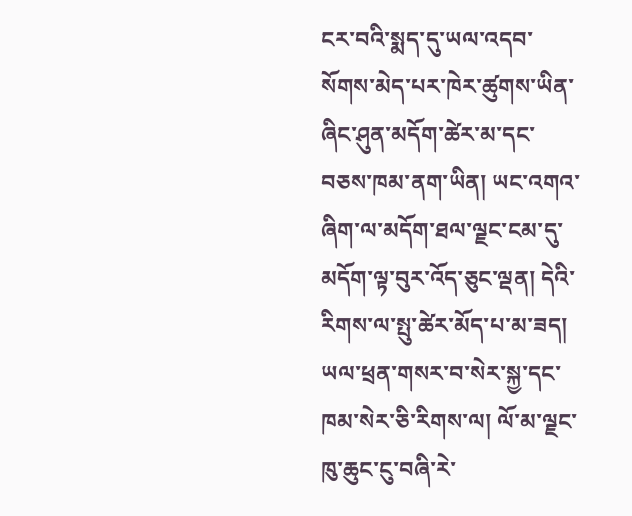ངར་བའི་སྨད་དུ་ཡལ་འདབ་སོགས་མེད་པར་ཁེར་ཚུགས་ཡིན་ཞིང་ཤུན་མདོག་ཚེར་མ་དང་བཅས་ཁམ་ནག་ཡིན། ཡང་འགའ་ཞིག་ལ་མདོག་ཐལ་ལྗང་ངམ་དུ་མདོག་ལྟ་བུར་འོད་ཅུང་ལྡན། དེའི་རིགས་ལ་སྤུ་ཚེར་མོད་པ་མ་ཟད། ཡལ་ཕྲན་གསར་བ་སེར་སྐྱ་དང་ཁམ་སེར་ཅི་རིགས་ལ། ལོ་མ་ལྗང་ཁུ་ཆུང་ངུ་བཞི་རེ་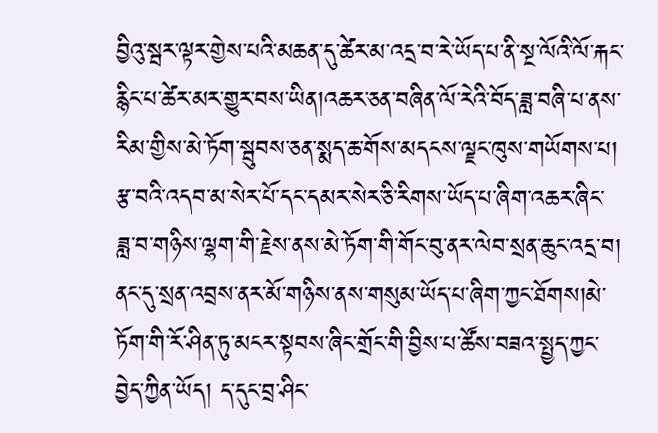བྱིའུ་སྦར་ལྟར་གྱེས་པའི་མཆན་དུ་ཚེར་མ་འདྲ་བ་རེ་ཡོད་པ་ནི་སྔ་ལོའི་ལོ་རྐང་རྙིང་པ་ཚེར་མར་གྱུར་བས་ཡིན།འཆར་ཅན་བཞིན་ལོ་རེའི་བོད་ཟླ་བཞི་པ་ནས་རིམ་གྱིས་མེ་ཏོག་སྦུབས་ཅན་སྨད་ཆ་གོས་མདངས་ལྗང་ཁུས་གཡོགས་པ། རྩ་བའི་འདབ་མ་སེར་པོ་དང་དམར་སེར་ཅི་རིགས་ཡོད་པ་ཞིག་འཆར་ཞིང་ ཟླ་བ་གཉིས་ལྷག་གི་རྗེས་ནས་མེ་ཏོག་གི་གོང་བུ་ནར་ལེབ་སྲན་ཆུང་འདྲ་བ། ནང་དུ་སྲན་འབྲས་ནར་མོ་གཉིས་ནས་གསུམ་ཡོད་པ་ཞིག་ཀྱང་ཐོགས།མེ་ཏོག་གི་རོ་ཤིན་ཏུ་མངར་སྟབས་ཞིང་གྲོང་གི་བྱིས་པ་ཚོས་བཟའ་སྤྱད་ཀྱང་བྱེད་ཀྱིན་ཡོད། ད་དུང་བྲ་ཤིང་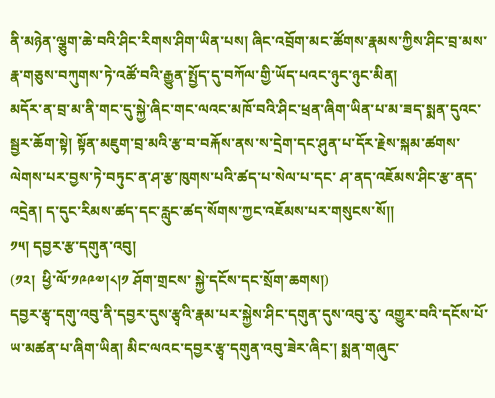ནི་མཉེན་ལྕུག་ཆེ་བའི་ཤིང་རིགས་ཤིག་ཡིན་པས། ཞིང་འབྲོག་མང་ཚོགས་རྣམས་ཀྱིས་ཤིང་བྲ་མས་རྣ་གཅུས་བཀུགས་ཏེ་འཚོ་བའི་རྒྱུན་སྤྱོད་དུ་བཀོལ་གྱི་ཡོད་པའང་ཉུང་ཉུང་མིན།
མདོར་ན་བྲ་མ་ནི་གང་དུ་སྐྱེ་ཞིང་གང་ལའང་མཁོ་བའི་ཤིང་ཕྲན་ཞིག་ཡིན་པ་མ་ཟད་སྨན་དུའང་སྦྱར་ཆོག་སྟེ། སྟོན་མཇུག་བྲ་མའི་རྩ་བ་བརྐོས་ནས་ས་དྲེག་དང་ཤུན་པ་དོར་རྗེས་སྐམ་ཚགས་ལེགས་པར་བྱས་ཏེ་བཏུང་ན་ཤ་རྩ་ཁུགས་པའི་ཚད་པ་སེལ་པ་དང་ ཤ་ནད་འཇོམས་ཤིང་རྩ་ནད་འདྲེན། ད་དུང་རིམས་ཚད་དང་རླུང་ཚད་སོགས་ཀྱང་འཇོམས་པར་གསུངས་སོ།།
༡༥། དབྱར་རྩ་དགུན་འབུ།
(༡༢།  ཕྱི་ལོ་༡༩༩༧།༨།༡ ཤོག་གྲངས་ སྐྱེ་དངོས་དང་སྲོག་ཆགས།)
དབྱར་རྩྭ་དགུ་འབུ་ནི་དབྱར་དུས་རྩྭའི་རྣམ་པར་སྐྱེས་ཤིང་དགུན་དུས་འབུ་རུ་ འགྱུར་བའི་དངོས་པོ་ཡ་མཚན་པ་ཞིག་ཡིན། མིང་ལའང་དབྱར་རྩྭ་དགུན་འབུ་ཟེར་ཞིང་། སྨན་གཞུང་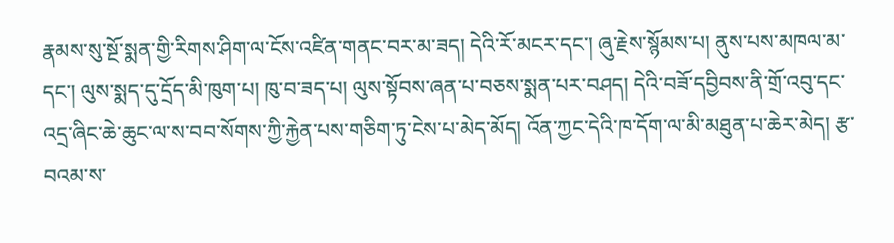རྣམས་སུ་སྔོ་སྨན་གྱི་རིགས་ཤིག་ལ་ངོས་འཛིན་གནང་བར་མ་ཟད། དེའི་རོ་མངར་དང་། ཞུ་རྗེས་སྙོམས་པ། ནུས་པས་མཁལ་མ་དང་། ལུས་སྨད་དུ་དྲོད་མི་ཁུག་པ། ཁུ་བ་ཟད་པ། ལུས་སྟོབས་ཞན་པ་བཅས་སྨན་པར་བཤད། དེའི་བཟོ་དབྱིབས་ནི་གྲོ་འབུ་དང་འདྲ་ཞིང་ཆེ་ཆུང་ལ་ས་བབ་སོགས་ཀྱི་རྐྱེན་པས་གཅིག་ཏུ་ངེས་པ་མེད་མོད། འོན་ཀྱང་དེའི་ཁ་དོག་ལ་མི་མཐུན་པ་ཆེར་མེད། རྩ་བའམ་ས་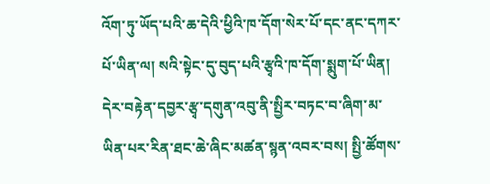འོག་ཏུ་ཡོད་པའི་ཆ་དེའི་ཕྱིའི་ཁ་དོག་སེར་པོ་དང་ནང་དཀར་པོ་ཡིན་ལ། སའི་སྟེང་དུ་བུད་པའི་རྩྭའི་ཁ་དོག་སྨུག་པོ་ཡིན། དེར་བརྟེན་དབྱར་རྩྭ་དགུན་འབུ་ནི་སྤྱིར་བཏང་བ་ཞིག་མ་ཡིན་པར་རིན་ཐང་ཆེ་ཞིང་མཚན་སྙན་འབར་བས། སྤྱི་ཚོགས་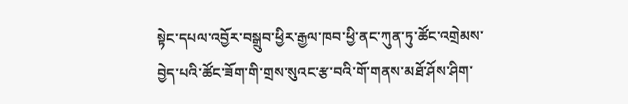སྟེང་དཔལ་འབྱོར་བསྒྲུབ་ཕྱིར་རྒྱལ་ཁབ་ཕྱི་ནང་ཀུན་ཏུ་ཚོང་འགྲེམས་བྱེད་པའི་ཚོང་ཟོག་གི་གྲས་སུའང་རྩ་བའི་གོ་གནས་མཐོ་ཤོས་ཤིག་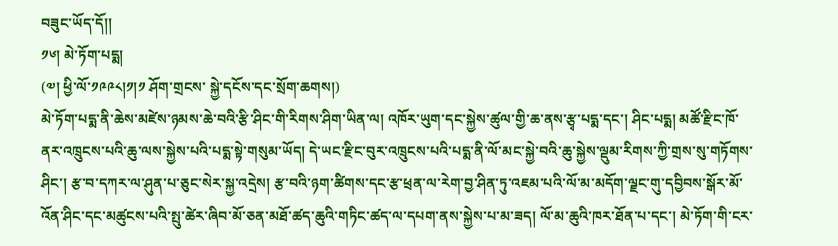བཟུང་ཡོད་དོ།།
༡༦། མེ་ཏོག་པདྨ།
(༧། ཕྱི་ལོ་༡༩༩༨།༡།༡ ཤོག་གྲངས་ སྐྱེ་དངོས་དང་སྲོག་ཆགས།)
མེ་ཏོག་པདྨ་ནི་ཆེས་མཛེས་ཉམས་ཆེ་བའི་རྩི་ཤིང་གི་རིགས་ཤིག་ཡིན་ལ། འཁོར་ཡུག་དང་སྐྱེས་ཚུལ་གྱི་ཆ་ནས་རྩྭ་པདྨ་དང་། ཤིང་པདྨ། མཚོ་རྫིང་ཁོ་ནར་འཁྲུངས་པའི་ཆུ་ལས་སྐྱེས་པའི་པདྨ་སྟེ་གསུམ་ཡོད། དེ་ཡང་རྫིང་བུར་འཁྲུངས་པའི་པདྨ་ནི་ལོ་མང་སྐྱེ་བའི་ཆུ་སྐྱེས་ལྡུམ་རིགས་ཀྱི་གྲས་སུ་གཏོགས་ཤིང་། རྩ་བ་དཀར་ལ་ཤུན་པ་ཅུང་སེར་སྐྱ་འདྲེས། རྩ་བའི་ཉག་ཚིགས་དང་རྩ་ཕྲན་ལ་རེག་བྱ་ཤིན་ཏུ་འཇམ་པའི་ལོ་མ་མདོག་ལྗང་གུ་དབྱིབས་སྒོར་མོ་འོན་ཤིང་དང་མཚུངས་པའི་སྤུ་ཚེར་ཞིབ་མོ་ཅན་མཐོ་ཚད་ཆུའི་གཏིང་ཚད་ལ་དཔག་ནས་སྐྱེས་པ་མ་ཟད། ལོ་མ་ཆུའི་ཁར་ཐོན་པ་དང་། མེ་ཏོག་གི་ངར་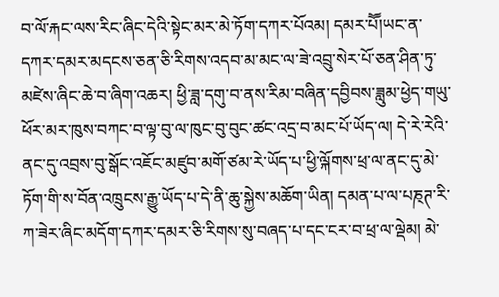བ་ལོ་རྐང་ལས་རིང་ཞིང་དེའི་སྟེང་མར་མེ་ཏོག་དཀར་པོའམ། དམར་པཽ།ཡང་ན་དཀར་དམར་མདངས་ཅན་ཅི་རིགས་འདབ་མ་མང་ལ་ཟེ་འབྲུ་སེར་པོ་ཅན་ཤིན་ཏུ་མཛེས་ཞིང་ཆེ་བ་ཞིག་འཆར། ཕྱི་ཟླ་དགུ་བ་ནས་རིམ་བཞིན་དབྱིབས་ཟླུམ་ཕྱེད་གཡུ་ཕོར་མར་ཁུས་བཀང་བ་ལྟ་བུ་ལ་ཁུང་བུ་བུང་ཚང་འདྲ་བ་མང་པོ་ཡོད་ལ། དེ་རེ་རེའི་ནང་དུ་འབྲས་བུ་སྒོང་འཇོང་མཛུབ་མགོ་ཙམ་རེ་ཡོད་པ་ཕྱི་ལྐོགས་ཕྲ་ལ་ནང་དུ་མེ་ཏོག་གི་ས་བོན་འཁྲུངས་རྒྱུ་ཡོད་པ་དེ་ནི་ཆུ་སྐྱེས་མཆོག་ཡིན། དམན་པ་ལ་པཎ྄ཊ་རི་ཀ་ཟེར་ཞིང་མདོག་དཀར་དམར་ཅི་རིགས་སུ་བཞད་པ་དང་ངར་བ་ཕྲ་ལ་ལྡེམ། མེ་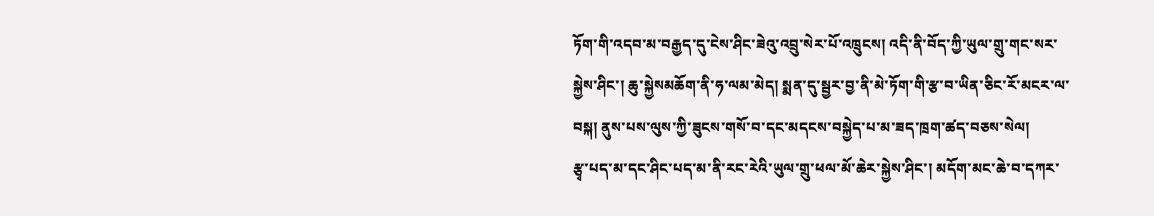ཏོག་གི་འདབ་མ་བརྒྱད་དུ་ངེས་ཤིང་ཟེའུ་འབྲུ་སེར་པོ་འཁྲུངས། འདི་ནི་བོད་ཀྱི་ཡུལ་གྲུ་གང་སར་སྐྱེས་ཤིང་། ཆུ་སྐྱེསམཆོག་ནི་ཧ་ལམ་མེད། སྨན་དུ་སྦྱར་བྱ་ནི་མེ་ཏོག་གི་རྩ་བ་ཡིན་ཅིང་རོ་མངར་ལ་བསྐ། ནུས་པས་ལུས་ཀྱི་ཟུངས་གསོ་བ་དང་མདངས་བསྐྱེད་པ་མ་ཟད་ཁྲག་ཚད་བཅས་སེལ།
རྩྭ་པད་མ་དང་ཤིང་པད་མ་ནི་རང་རེའི་ཡུལ་གྲུ་ཕལ་མོ་ཆེར་སྐྱེས་ཤིང་། མདོག་མང་ཆེ་བ་དཀར་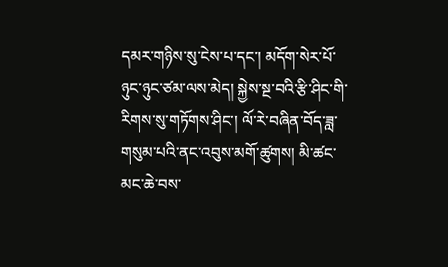དམར་གཉིས་སུ་ངེས་པ་དང་། མདོག་སེར་པོ་ཉུང་ཉུང་ཙམ་ལས་མེད། སྐྱེས་སྔ་བའི་རྩི་ཤིང་གི་རིགས་སུ་གཏོགས་ཤིང་། ལོ་རེ་བཞིན་བོད་ཟླ་གསུམ་པའི་ནང་འབུས་མགོ་ཚུགས། མི་ཚང་མང་ཆེ་བས་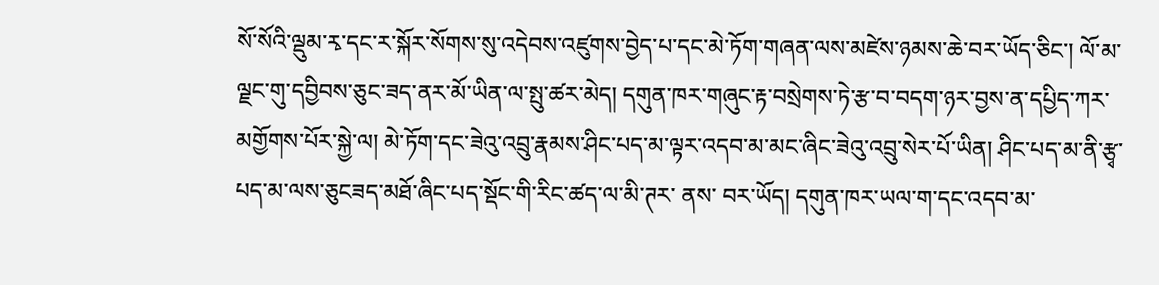སོ་སོའི་ལྡུམ་རྭ་དང་ར་སྐོར་སོགས་སུ་འདེབས་འཛུགས་བྱེད་པ་དང་མེ་ཏོག་གཞན་ལས་མཛེས་ཉམས་ཆེ་བར་ཡོད་ཅིང་། ལོ་མ་ལྗང་གུ་དབྱིབས་ཅུང་ཟད་ནར་མོ་ཡིན་ལ་སྤུ་ཚར་མེད། དགུན་ཁར་གཞུང་རྟ་བསྲེགས་ཏེ་རྩ་བ་བདག་ཉར་བྱས་ན་དཔྱིད་ཀར་མགྱོགས་པོར་སྐྱེ་ལ། མེ་ཏོག་དང་ཟེའུ་འབྲུ་རྣམས་ཤིང་པད་མ་ལྟར་འདབ་མ་མང་ཞིང་ཟེའུ་འབྲུ་སེར་པོ་ཡིན། ཤིང་པད་མ་ནི་རྩྭ་པད་མ་ལས་ཅུངཟད་མཐོ་ཞིང་པད་སྡོང་གི་རིང་ཚད་ལ་མི་ཊར་ ནས་ བར་ཡོད། དགུན་ཁར་ཡལ་ག་དང་འདབ་མ་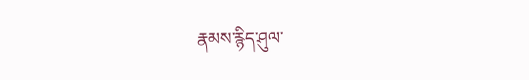རྣམས་རྙིད་ཤུལ་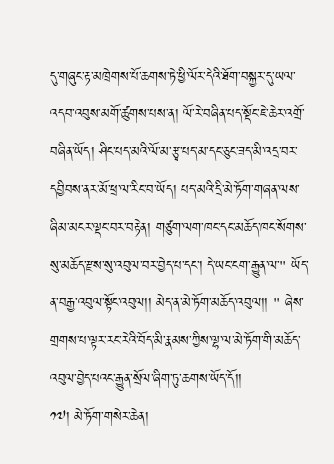དུ་གཞུང་རྟ་མཁྲེགས་པོ་ཆགས་ཏེ་ཕྱི་ལོར་དེའི་ཐོག་བསྐྱར་དུ་ཡལ་འདབ་འབུས་མགོ་ཚུགས་པས་ན། ལོ་རེ་བཞིན་པད་སྡོང་ཇེ་ཆེར་འགྲོ་བཞིན་ཡོད། ཤིང་པད་མའི་ལོ་མ་རྩྭ་པད་མ་དང་ཅུང་ཟད་མི་འདྲ་བར་དབྱིབས་ནར་མོ་ཕྲ་ལ་རིང་བ་ཡོད། པད་མའི་དྲི་མེ་ཏོག་གཞན་ལས་ཞིམ་མངར་ལྡང་བར་བརྟེན། གཙུག་ལག་ཁང་དང་མཆོད་ཁང་སོགས་སུ་མཆོད་རྫས་སུ་འབུལ་བར་བྱེད་པ་དང་། དེ་ཡང་ངག་རྒྱུན་ལ་" ཡོད་ན་བརྒྱ་འབུལ་སྟོང་འབུལ།། མེད་ན་མེ་ཏོག་མཆོད་འབུལ།། " ཞེས་གྲགས་པ་ལྟར་རང་རེའི་བོད་མི་རྣམས་ཀྱིས་ལྷ་ལ་མེ་ཏོག་གི་མཆོད་འབུལ་བྱེད་པའང་རྒྱུན་སྲོལ་ཞིག་ཏུ་ཆགས་ཡོད་དོ།།
༡༧། མེ་ཏོག་གསེར་ཆེན།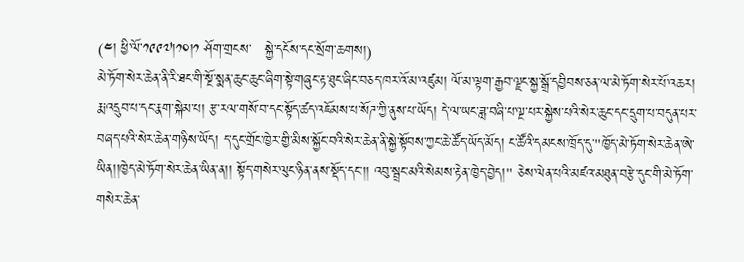(༤། ཕྱི་ལོ་༡༩༩༧།༡༠།༡ ཤོག་གྲངས་   སྐྱེ་དངོས་དང་སྲོག་ཆགས།)
མེ་ཏོག་སེར་ཆེན་ནི་རི་ཐང་གི་སྔོ་སྨན་ཆུང་ཆུང་ཞིག་སྟེ་གཞུང་རྟ་ཐུང་ཞིང་བཅད་ཁར་འོ་མ་འཛུམ། ལོ་མ་ལྟག་རྒྱབ་ལྗང་སྐྱ་སྒྲོ་དབྱིབས་ཅན་ལ་མེ་ཏོག་སེར་པོ་འཆར། རྨ་འདྲུབ་པ་དང་རྣག་སྐེམ་པ། རྩ་རལ་གསོ་བ་དང་སྟོད་ཚད་འཇོམས་པ་སོཌ་ཀྱི་ནུས་པ་ཡོད། དེ་ལ་ཡང་ཟླ་བཞི་པ་ལྔ་པར་སྐྱེས་པའི་སེར་ཆུང་དང་དྲུག་པ་བདུན་པར་བཞད་པའི་སེར་ཆེན་གཉིས་ཡོད། ད་དུང་གྲོང་ཁྱེར་གྱི་མིས་སྐྱོང་བའི་སེར་ཆེན་ནི་སྐྱེ་སྟོབས་ཀྱང་ཆེ་ཚོད་ཡོད་མོད། ང་ཚོའི་དམངས་ཁྲོད་དུ་"ཁྱོད་མེ་ཏོག་སེར་ཆེན་ཨེ་ཡིན།།ཁྱེད་མེ་ཏོག་སེར་ཆེན་ཡིན་ན།། སྟོད་གསེར་ལུང་ཉིན་ནས་སྡོད་དང་།། འབུ་སྦྲང་མའི་སེམས་རྟེན་ཁྱེད་བྱེད།" ཅེས་ལེན་པའི་མཛའ་མཐུན་བརྩེ་དུང་གི་མེ་ཏོག་གསེར་ཆེན་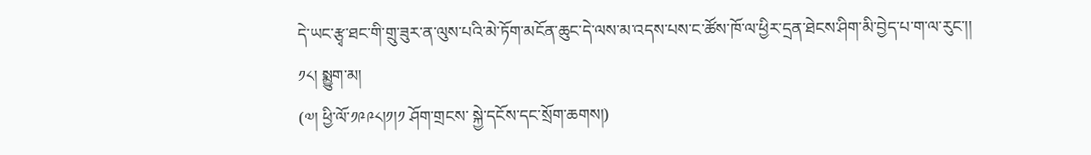དེ་ཡང་རྩྭ་ཐང་གི་གྲུ་ཟུར་ན་ལུས་པའི་མེ་ཏོག་མངོན་ཆུང་དེ་ལས་མ་འདས་པས་ང་ཚོས་ཁོ་ལ་ཕྱིར་དྲན་ཐེངས་ཤིག་མི་བྱེད་པ་ག་ལ་རུང་།།
༡༨། སྨྱུག་མ།
(༧། ཕྱི་ལོ་༡༩༩༨།༡།༡ ཤོག་གྲངས་ སྐྱེ་དངོས་དང་སྲོག་ཆགས།)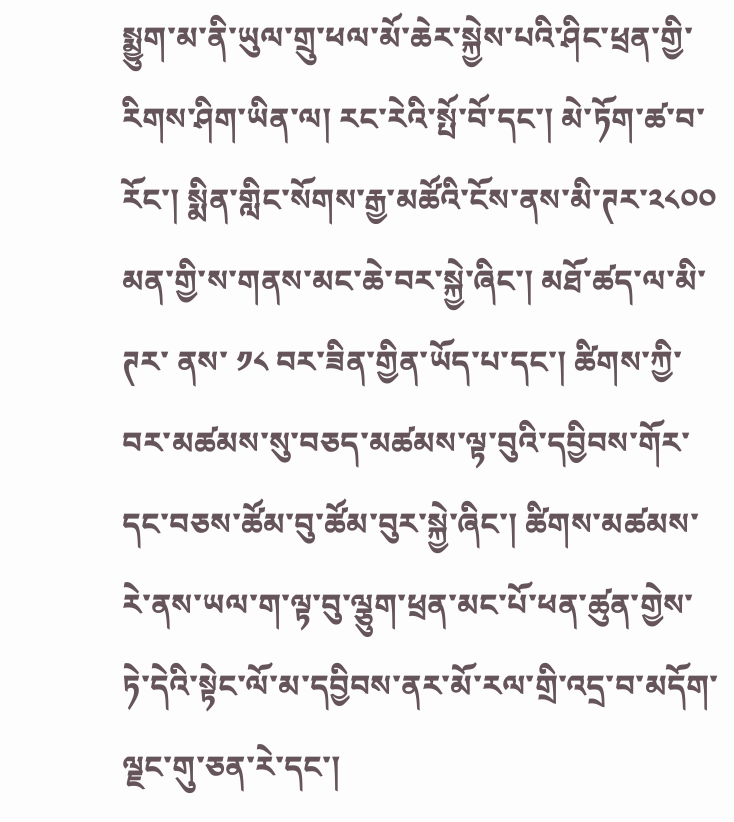སྨྱུག་མ་ནི་ཡུལ་གྲུ་ཕལ་མོ་ཆེར་སྐྱེས་པའི་ཤིང་ཕྲན་གྱི་རིགས་ཤིག་ཡིན་ལ། རང་རེའི་སྤོ་བོ་དང་། མེ་ཏོག་ཚ་བ་རོང་། སྨིན་གླིང་སོགས་རྒྱ་མཚོའི་ངོས་ནས་མི་ཊར་༢༨༠༠ མན་གྱི་ས་གནས་མང་ཆེ་བར་སྐྱེ་ཞིང་། མཐོ་ཚད་ལ་མི་ཊར་ ནས་ ༡༨ བར་ཟིན་གྱིན་ཡོད་པ་དང་། ཚིགས་ཀྱི་བར་མཚམས་སུ་བཅད་མཚམས་ལྟ་བུའི་དབྱིབས་གོར་དང་བཅས་ཚོམ་བུ་ཚོམ་བུར་སྐྱེ་ཞིང་། ཚིགས་མཚམས་རེ་ནས་ཡལ་ག་ལྟ་བུ་ལྕུག་ཕྲན་མང་པོ་ཕན་ཚུན་གྱེས་ཏེ་དེའི་སྟེང་ལོ་མ་དབྱིབས་ནར་མོ་རལ་གྲི་འདྲ་བ་མདོག་ལྗང་གུ་ཅན་རེ་དང་།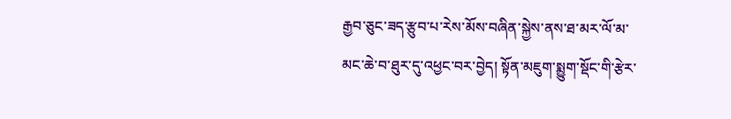རྒྱབ་ཅུང་ཟད་རྩུབ་པ་རེས་མོས་བཞིན་སྐྱེས་ནས་ཐ་མར་ལོ་མ་མང་ཆེ་བ་ཐུར་དུ་འཕྱང་བར་བྱེད། སྟོན་མཇུག་སྨྱུག་སྡོང་གི་རྩེར་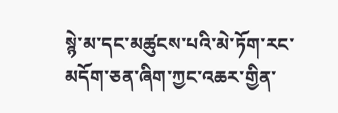སྙེ་མ་དང་མཚུངས་པའི་མེ་ཏོག་རང་མདོག་ཅན་ཞིག་ཀྱང་འཆར་གྱིན་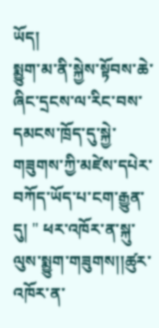ཡོད།
སྨྱུག་མ་ནི་སྐྱེས་སྟོབས་ཆེ་ཞིང་དྲངས་ལ་རིང་བས་དམངས་ཁྲོད་དུ་སྐྱེ་གཟུགས་ཀྱི་མཛེས་དཔེར་བཀོད་ཡོད་པ་ངག་རྒྱུན་དུ། " ཕར་འཁོར་ན་སྐུ་ལུས་སྨྱུག་གཟུགས།།ཚུར་འཁོར་ན་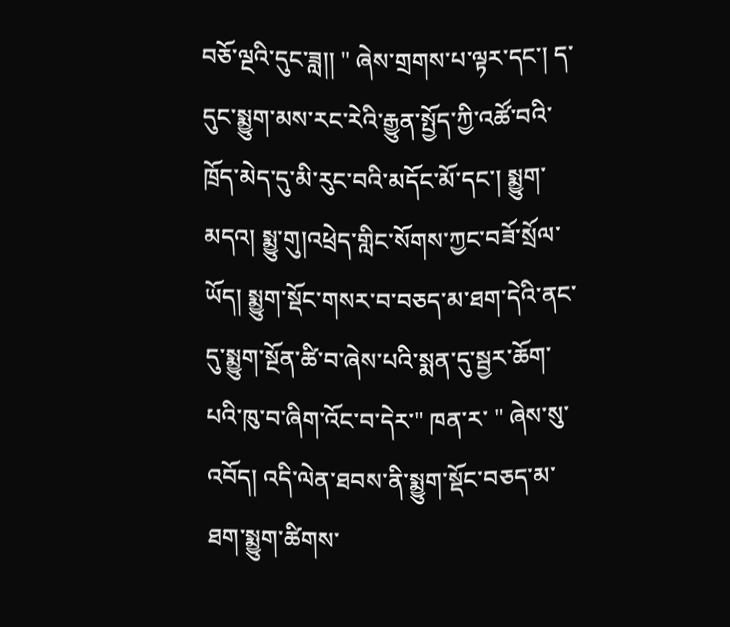བཅོ་ལྔའི་དུང་ཟླ།། " ཞེས་གྲགས་པ་ལྟར་དང་། ད་དུང་སྨྱུག་མས་རང་རེའི་རྒྱུན་སྤྱོད་ཀྱི་འཚོ་བའི་ཁྲོད་མེད་དུ་མི་རུང་བའི་མདོང་མོ་དང་། སྨྱུག་མདའ། སྨྱུ་གུ།འཕྲེད་གླིང་སོགས་ཀྱང་བཟོ་སྲོལ་ཡོད། སྨྱུག་སྡོང་གསར་བ་བཅད་མ་ཐག་དེའི་ནང་དུ་སྨྱུག་སྔོན་ཚི་བ་ཞེས་པའི་སྨན་དུ་སྦྱར་ཆོག་པའི་ཁུ་བ་ཞིག་འོང་བ་དེར་" ཁན་ར་ " ཞེས་སུ་འབོད། འདི་ལེན་ཐབས་ནི་སྨྱུག་སྡོང་བཅད་མ་ཐག་སྨྱུག་ཚིགས་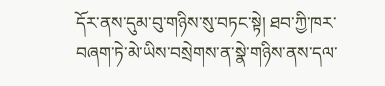དོར་ནས་དུམ་བུ་གཉིས་སུ་བཏང་སྟེ། ཐབ་ཀྱི་ཁར་བཞག་ཏེ་མེ་ཡིས་བསྲེགས་ན་སྣེ་གཉིས་ནས་དལ་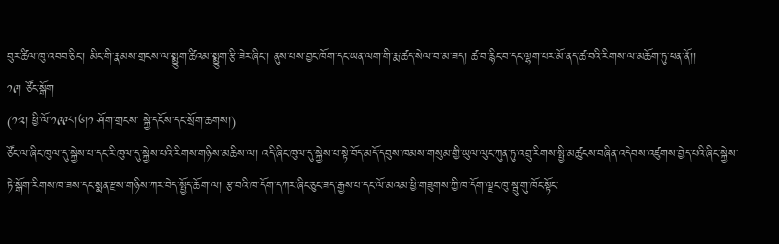བུར་ཚིལ་ཁུ་འབབ་ཅིང་། མིང་གི་རྣམས་གྲངས་ལ་སྨྱུག་ཚིའམ་སྨྱུག་རྩི་ཟེར་ཞིང་། ནུས་པས་བྱང་ཁོག་དང་ཡན་ལག་གི་རྨ་ཚད་སེལ་བ་མ་ཟད། ཚ་བ་རྙིང་བ་དང་ལྷག་པར་མོ་ནད་ཚ་བའི་རིགས་ལ་མཆོག་ཏུ་ཕན་ནོ།།
༡༩། ཙོང་སྒོག
(༡༢། ཕྱི་ལོ་༡༩༩༨།༦།༡ ཤོག་གྲངས་ སྐྱེ་དངོས་དང་སྲོག་ཆགས།)
ཙོང་ལ་ཞིང་ཁུལ་དུ་སྐྱེས་པ་དང་རི་ཁུལ་དུ་སྐྱེས་པའི་རིགས་གཉིས་མཆིས་ལ། འདི་ཞིང་ཁུལ་དུ་སྐྱེས་པ་སྟེ་བོད་མདོ་དབུས་ཁམས་གསུམ་གྱི་ཡུལ་ལུང་ཀུན་ཏུ་འབྲུ་རིགས་སྤྱི་མཚུངས་བཞིན་འདེབས་འཛུགས་བྱེད་པའི་ཞིང་སྐྱེས་ཏེ་སྒོག་རིགས་ཁ་ཟས་དང་སྨན་རྫས་གཉིས་ཀར་བེད་སྤྱོད་ཆོག་ལ། རྩ་བའི་ཁ་དོག་དཀར་ཞིང་ཅུང་ཟད་རྒྱས་པ་དང་ལོ་མའམ་ཕྱི་གཟུགས་ཀྱི་ཁ་དོག་ལྗང་ཁུ་སྦུ་གུ་ཁོང་སྟོང་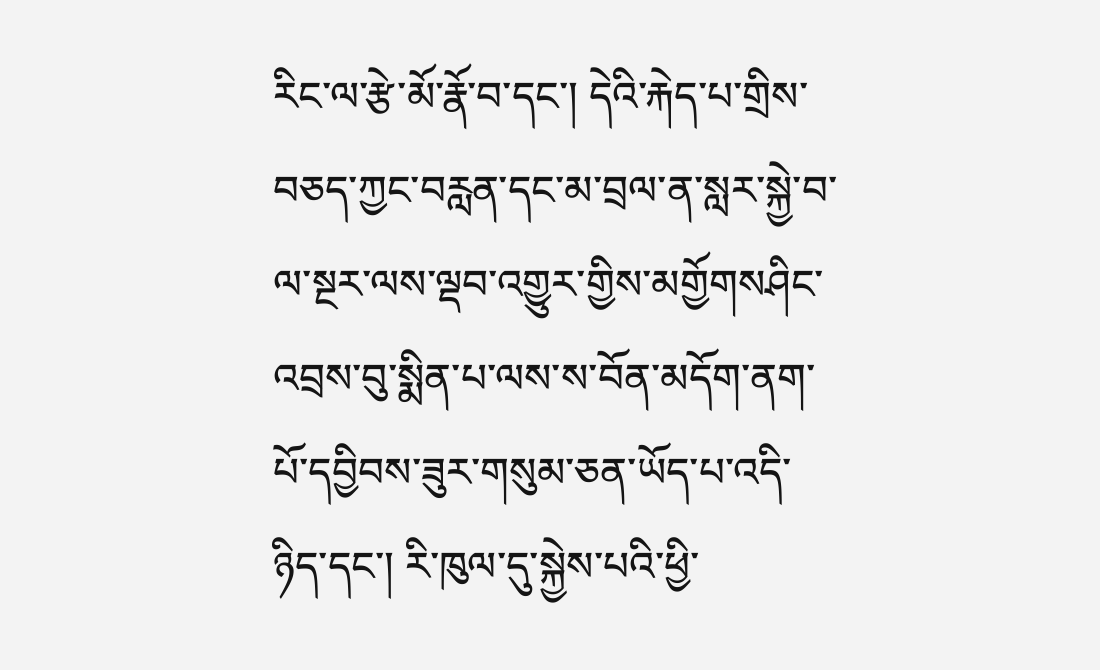རིང་ལ་རྩེ་མོ་རྣོ་བ་དང་། དེའི་རྐེད་པ་གྲིས་བཅད་ཀྱང་བརླན་དང་མ་བྲལ་ན་སླར་སྐྱེ་བ་ལ་སྔར་ལས་ལྡབ་འགྱུར་གྱིས་མགྱོགསཤིང་འབྲས་བུ་སྨིན་པ་ལས་ས་བོན་མདོག་ནག་པོ་དབྱིབས་ཟུར་གསུམ་ཅན་ཡོད་པ་འདི་ཉིད་དང་། རི་ཁུལ་དུ་སྐྱེས་པའི་ཕྱི་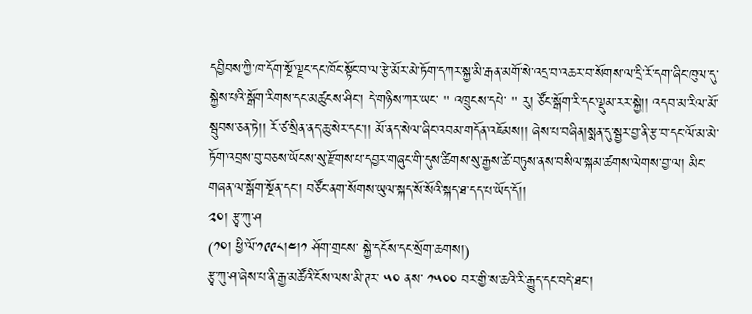དབྱིབས་ཀྱི་ཁ་དོག་སྔོ་ལྗང་དང་ཁོང་སྟོང་བ་ལ་རྩེ་མོར་མེ་ཏོག་དཀར་སྐྱ་མི་རྒན་མགོ་སེ་འདྲ་བ་འཆར་བ་སོགས་ལ་དྲི་རོ་དག་ཞིང་ཁུལ་དུ་སྐྱེས་པའི་སྒོག་རིགས་དང་མཚུངས་ཤིང་། དེ་གཉིས་ཀར་ཡང་ " འཁྲུངས་དཔེ་ " རུ། ཙོང་སྒོག་རི་དང་ལྡུམ་རར་སྐྱེ།། འདབ་མ་རིལ་མོ་སྦུབས་ཅན་ཏེ།། རོ་ཙ་སྲིན་ནད་ཆུ་སེར་དང་།། མོ་ནད་སེལ་ཞིང་འབམ་གདོན་འཇོམས།། ཞེས་པ་བཞིན།སྨན་དུ་སྦྱར་བྱ་ནི་རྩ་བ་དང་ལོ་མ་མེ་ཏོག་འབྲས་བུ་བཅས་ཡོངས་སུ་རྫོགས་པ་དབྱར་གཞུང་གི་དུས་ཚིགས་སུ་རྒྱས་ཚེ་བཏུས་ནས་བསིལ་སྐམ་ཚགས་ལེགས་བྱ་ལ། མིང་གཞན་ལ་སྒོག་སྔོན་དང་། བཙོང་ནག་སོགས་ཡུལ་སྐད་སོ་སོའི་སྐད་ཐ་དད་པ་ཡོད་དོ།།
༢༠། རྩྭ་ཀུ་ཤ
(༡༠། ཕྱི་ལོ་༡༩༩༨།༤།༡ ཤོག་གྲངས་ སྐྱེ་དངོས་དང་སྲོག་ཆགས།)
རྩྭ་ཀུ་ཤ་ཞེས་པ་ནི་རྒྱ་མཚོའི་ངོས་ལས་མི་ཊར་ ༥༠ ནས་ ༡༥༠༠ བར་གྱི་ས་ཆའི་རི་རྒྱུད་དང་བདེ་ཐང་།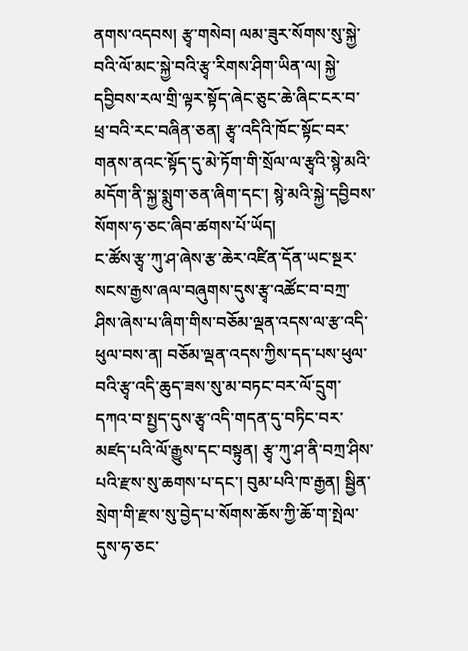ནགས་འདབས། རྩྭ་གསེབ། ལམ་ཟུར་སོགས་སུ་སྐྱེ་བའི་ལོ་མང་སྐྱེ་བའི་རྩྭ་རིགས་ཤིག་ཡིན་ལ། སྐྱེ་དབྱིབས་རལ་གྲི་ལྟར་སྟོད་ཞེང་ཅུང་ཆེ་ཞིང་ངར་བ་ཕྲ་བའི་རང་བཞིན་ཅན། རྩྭ་འདིའི་ཁོང་སྟོང་བར་གནས་ནའང་སྟོད་དུ་མེ་ཏོག་གི་སྲོལ་ལ་རྩྭའི་སྙེ་མའི་མདོག་ནི་སྐྱ་སྨུག་ཅན་ཞིག་དང་། སྙེ་མའི་སྐྱེ་དབྱིབས་སོགས་ཧ་ཅང་ཞིབ་ཚགས་པོ་ཡོད།
ང་ཚོས་རྩྭ་ཀུ་ཤ་ཞེས་རྩ་ཆེར་འཛིན་དོན་ཡང་སྔར་སངས་རྒྱས་ཞལ་བཞུགས་དུས་རྩྭ་འཚོང་བ་བཀྲ་ཤིས་ཞེས་པ་ཞིག་གིས་བཅོམ་ལྡན་འདས་ལ་རྩ་འདི་ཕུལ་བས་ན། བཅོམ་ལྡན་འདས་ཀྱིས་དད་པས་ཕུལ་བའི་རྩྭ་འདི་ཆུད་ཟས་སུ་མ་བཏང་བར་ལོ་དྲུག་དཀའ་བ་སྤྱད་དུས་རྩྭ་འདི་གདན་དུ་བཏིང་བར་མཛད་པའི་ལོ་རྒྱུས་དང་བསྟུན། རྩྭ་ཀུ་ཤ་ནི་བཀྲ་ཤིས་པའི་རྫས་སུ་ཆགས་པ་དང་། བུམ་པའི་ཁ་རྒྱན། སྦྱིན་སྲེག་གི་རྫས་སུ་བྱེད་པ་སོགས་ཆོས་ཀྱི་ཆོ་ག་སྤེལ་དུས་ཧ་ཅང་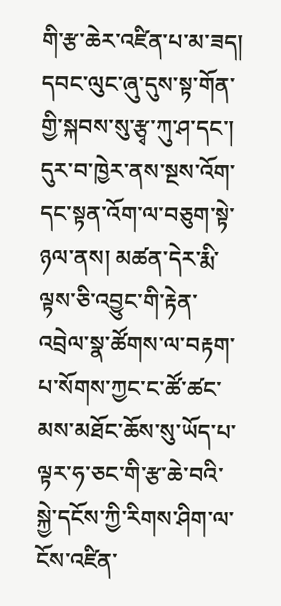གི་རྩ་ཆེར་འཛིན་པ་མ་ཟད། དབང་ལུང་ཞུ་དུས་སྟ་གོན་གྱི་སྐབས་སུ་རྩྭ་ཀུ་ཤ་དང་། དུར་བ་ཁྱེར་ནས་སྔས་འོག་དང་སྟན་འོག་ལ་བཅུག་སྟེ་ཉལ་ནས། མཚན་དེར་རྨི་ལྟས་ཅི་འབྱུང་གི་རྟེན་འབྲེལ་སྣ་ཚོགས་ལ་བརྟག་པ་སོགས་ཀྱང་ང་ཚོ་ཚང་མས་མཐོང་ཆོས་སུ་ཡོད་པ་ལྟར་ཧ་ཅང་གི་རྩ་ཆེ་བའི་སྐྱེ་དངོས་ཀྱི་རིགས་ཤིག་ལ་ངོས་འཛིན་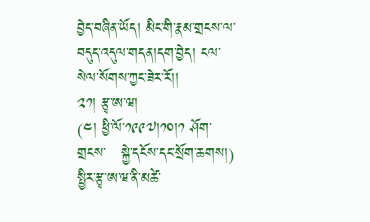བྱེད་བཞིན་ཡོད། མིང་གི་རྣམ་གྲངས་ལ་བདུད་འདུལ་གདན།དག་བྱེད། ངལ་སེལ་སོགས་ཀྱང་ཟེར་རོ།།
༢༡། རྩྭ་ཨ་ཝ།
(༤། ཕྱི་ལོ་༡༩༩༧།༡༠།༡ ཤོག་གྲངས་   སྐྱེ་དངོས་དང་སྲོག་ཆགས།)
སྤྱིར་རྩྭ་ཨ་ཝ་ནི་མཚེ་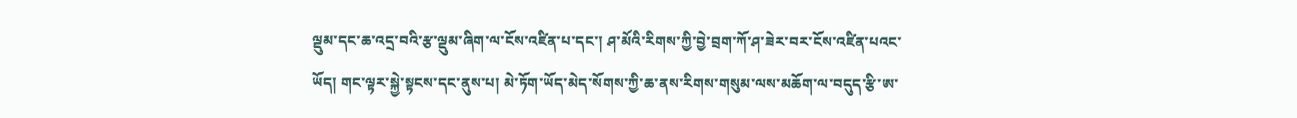ལྡུམ་དང་ཆ་འདྲ་བའི་རྩ་ལྡུམ་ཞིག་ལ་ངོས་འཛིན་པ་དང་། ཤ་མོའི་རིགས་ཀྱི་བྱེ་བྲག་ཀོ་ཤ་ཟེར་བར་ངོས་འཛིན་པའང་ཡོད། གང་ལྟར་སྐྱེ་སྟངས་དང་ནུས་པ། མེ་ཏོག་ཡོད་མེད་སོགས་ཀྱི་ཆ་ནས་རིགས་གསུམ་ལས་མཆོག་ལ་བདུད་རྩི་ཨ་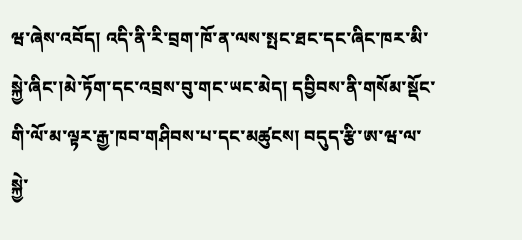ཝ་ཞེས་འབོད། འདི་ནི་རི་བྲག་ཁོ་ན་ལས་སྤང་ཐང་དང་ཞིང་ཁར་མི་སྐྱེ་ཞིང་།མེ་ཏོག་དང་འབྲས་བུ་གང་ཡང་མེད། དབྱིབས་ནི་གསོམ་སྡོང་གི་ལོ་མ་ལྟར་རྒྱ་ཁབ་གཤིབས་པ་དང་མཚུངས། བདུད་རྩི་ཨ་ཝ་ལ་སྐྱེ་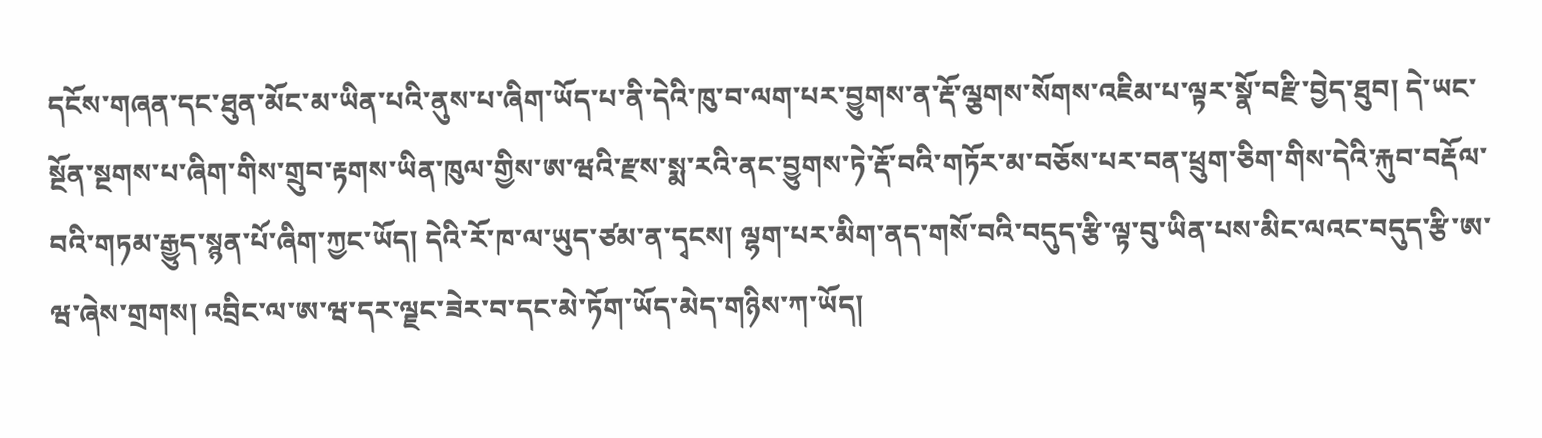དངོས་གཞན་དང་ཐུན་མོང་མ་ཡིན་པའི་ནུས་པ་ཞིག་ཡོད་པ་ནི་དེའི་ཁུ་བ་ལག་པར་བྱུགས་ན་རྡོ་ལྕགས་སོགས་འཇིམ་པ་ལྟར་སྣོ་བརྫི་བྱེད་ཐུབ། དེ་ཡང་སྔོན་སྔགས་པ་ཞིག་གིས་གྲུབ་རྟགས་ཡིན་ཁུལ་གྱིས་ཨ་ཝའི་རྫས་སྨ་རའི་ནང་བྱུགས་ཏེ་རྡོ་བའི་གཏོར་མ་བཅོས་པར་བན་ཕྲུག་ཅིག་གིས་དེའི་རྐུབ་བརྡོལ་བའི་གཏམ་རྒྱུད་སྙན་པོ་ཞིག་ཀྱང་ཡོད། དེའི་རོ་ཁ་ལ་ཡུད་ཙམ་ན་དྭངས། ལྷག་པར་མིག་ནད་གསོ་བའི་བདུད་རྩི་ལྟ་བུ་ཡིན་པས་མིང་ལའང་བདུད་རྩི་ཨ་ཝ་ཞེས་གྲགས། འབྲིང་ལ་ཨ་ཝ་དར་ལྗང་ཟེར་བ་དང་མེ་ཏོག་ཡོད་མེད་གཉིས་ཀ་ཡོད།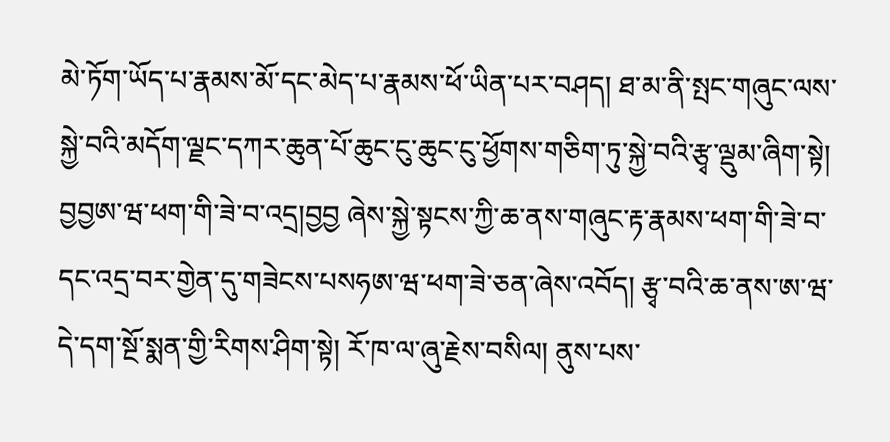མེ་ཏོག་ཡོད་པ་རྣམས་མོ་དང་མེད་པ་རྣམས་ཕོ་ཡིན་པར་བཤད། ཐ་མ་ནི་སྤང་གཞུང་ལས་སྐྱེ་བའི་མདོག་ལྗང་དཀར་ཆུན་པོ་ཆུང་ངུ་ཆུང་ངུ་ཕྱོགས་གཅིག་ཏུ་སྐྱེ་བའི་རྩྭ་ལྡུམ་ཞིག་སྟེ། བྱབྱཨ་ཝ་ཕག་གི་ཟེ་བ་འདྲ།བྱབྱ ཞེས་སྐྱེ་སྟངས་ཀྱི་ཆ་ནས་གཞུང་རྟ་རྣམས་ཕག་གི་ཟེ་བ་དང་འདྲ་བར་གྱེན་དུ་གཟེངས་པསཧཨ་ཝ་ཕག་ཟེ་ཅན་ཞེས་འབོད། རྩྭ་བའི་ཆ་ནས་ཨ་ཝ་དེ་དག་སྔོ་སྨན་གྱི་རིགས་ཤིག་སྟེ། རོ་ཁ་ལ་ཞུ་རྗེས་བསིལ། ནུས་པས་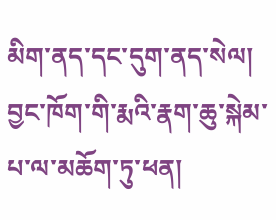མིག་ནད་དང་དུག་ནད་སེལ། བྱང་ཁོག་གི་རྨའི་རྣག་ཆུ་སྐེམ་པ་ལ་མཆོག་ཏུ་ཕན།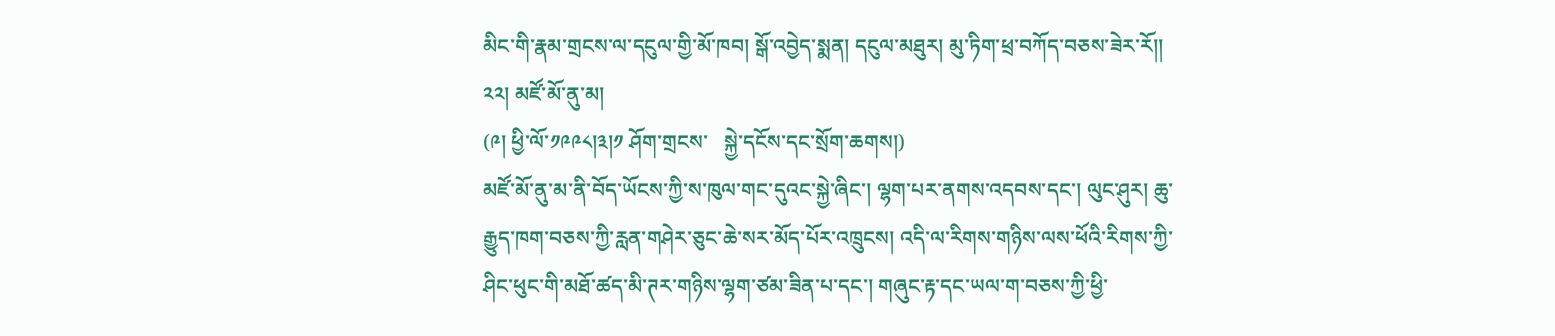མིང་གི་རྣམ་གྲངས་ལ་དངུལ་གྱི་མོ་ཁབ། སྒོ་འབྱེད་སྨན། དངུལ་མཐུར། མུ་ཏིག་ཕྲ་བཀོད་བཅས་ཟེར་རོ།།
༢༢། མཛོ་མོ་ནུ་མ།
(༩། ཕྱི་ལོ་༡༩༩༨།༣།༡ ཤོག་གྲངས་   སྐྱེ་དངོས་དང་སྲོག་ཆགས།)
མཛོ་མོ་ནུ་མ་ནི་བོད་ཡོངས་ཀྱི་ས་ཁུལ་གང་དུའང་སྐྱེ་ཞིང་། ལྷག་པར་ནགས་འདབས་དང་། ལུང་ཤུར། ཆུ་རྒྱུད་ཁག་བཅས་ཀྱི་རླན་གཤེར་ཅུང་ཆེ་སར་མོད་པོར་འཁྲུངས། འདི་ལ་རིགས་གཉིས་ལས་ཕོའི་རིགས་ཀྱི་ཤིང་ཕུང་གི་མཐོ་ཚད་མི་ཊར་གཉིས་ལྷག་ཙམ་ཟིན་པ་དང་། གཞུང་རྟ་དང་ཡལ་ག་བཅས་ཀྱི་ཕྱི་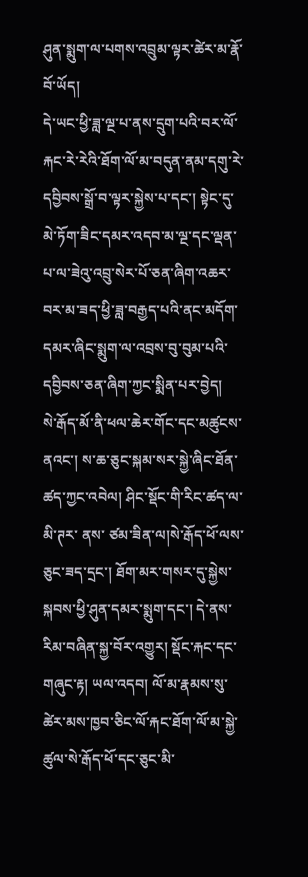ཤུན་སྨུག་ལ་པགས་འབྲུམ་ལྟར་ཚེར་མ་རྣོ་བོ་ཡོད།
དེ་ཡང་ཕྱི་ཟླ་ལྔ་པ་ནས་དྲུག་པའི་བར་ལོ་རྐང་རེ་རེའི་ཐོག་ལོ་མ་བདུན་ནམ་དགུ་རེ་དབྱིབས་སྒྲོ་བ་ལྟར་སྐྱེས་པ་དང་། སྟེང་དུ་མེ་ཏོག་ཟིང་དམར་འདབ་མ་ལྔ་དང་ལྡན་པ་ལ་ཟེའུ་འབྲུ་སེར་པོ་ཅན་ཞིག་འཆར་བར་མ་ཟད་ཕྱི་ཟླ་བརྒྱད་པའི་ནང་མདོག་དམར་ཞིང་སྨུག་ལ་འབྲས་བུ་བུམ་པའི་དབྱིབས་ཅན་ཞིག་ཀྱང་སྨིན་པར་བྱེད།
སེ་རྒོད་མོ་ནི་ཕལ་ཆེར་གོང་དང་མཚུངས་ནའང་། ས་ཆ་ཅུང་སྐམ་སར་སྐྱེ་ཞིང་ཐོན་ཚད་ཀྱང་འབེལ། ཤིང་སྡོང་གི་རིང་ཚད་ལ་མི་ཊར་ ནས་ ཙམ་ཟིན་ལ།སེ་རྒོད་ཕོ་ལས་ཅུང་ཟད་དྲང་། ཐོག་མར་གསར་དུ་སྐྱེས་སྐབས་ཕྱི་ཤུན་དམར་སྨུག་དང་། དེ་ནས་རིམ་བཞིན་སྐྱ་བོར་འགྱུར། སྡོང་རྐང་དང་གཞུང་རྟ། ཡལ་འདབ། ལོ་མ་རྣམས་སུ་ཚེར་མས་ཁྱབ་ཅིང་ལོ་རྐང་ཐོག་ལོ་མ་སྐྱེ་ཚུལ་སེ་རྒོད་ཕོ་དང་ཅུང་མི་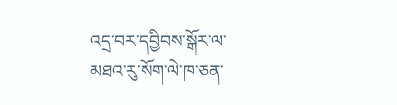འདྲ་བར་དབྱིབས་སྒོར་ལ་མཐའ་རུ་སོག་ལེ་ཁ་ཅན་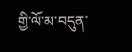གྱི་ལོ་མ་བདུན་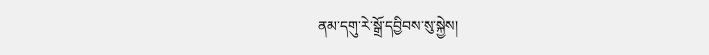ནམ་དགུ་རེ་སྒྲོ་དབྱིབས་སུ་སྐྱེས།